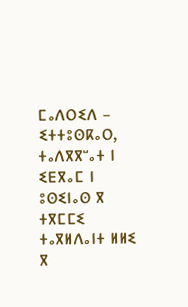ⵎⴰⴷⵔⵉⴷ – ⵉⵜⵜⵓⵙⴽⴰⵔ, ⵜⴰⴷⴳⴳⵯⴰⵜ ⵏ ⵉⴹⴳⴰⵎ ⵏ ⵓⵙⵉⵏⴰⵙ ⴳ ⵜⴳⵎⵎⵉ ⵜⴰⴳⵍⴷⴰⵏⵜ ⵍⵍⵉ ⴳ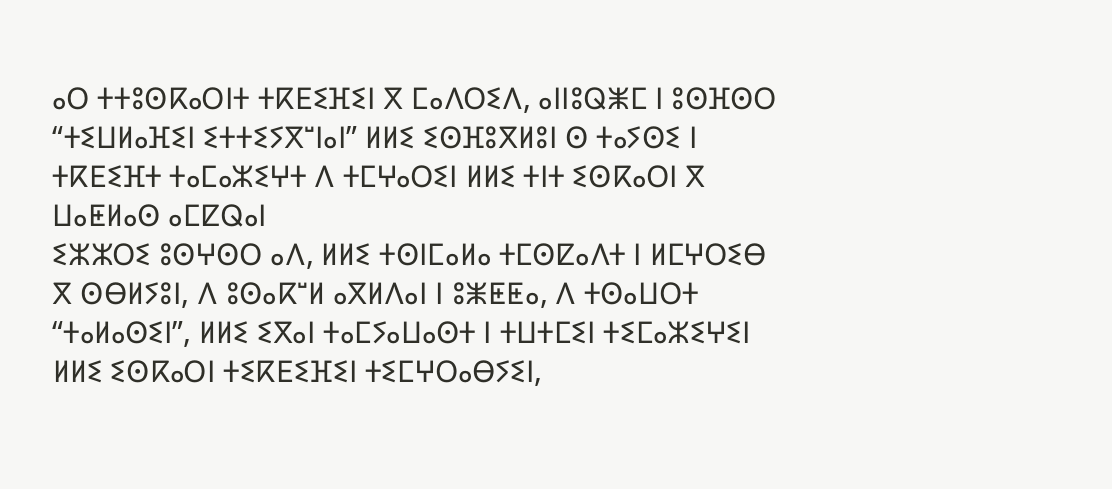ⴰⵔ ⵜⵜⵓⵙⴽⴰⵔⵏⵜ ⵜⴽⴹⵉⴼⵉⵏ ⴳ ⵎⴰⴷⵔⵉⴷ, ⴰⵏⵏⵓⵕⵥⵎ ⵏ ⵓⵙⴼⵙⵔ “ⵜⵉⵡⵍⴰⴼⵉⵏ ⵉⵜⵜⵉⵢⴳⵯⵏⴰⵏ” ⵍⵍⵉ ⵉⵙⴼⵓⴳⵍⵓⵏ ⵙ ⵜⴰⵢⵙⵉ ⵏ ⵜⴽⴹⵉⴼⵜ ⵜⴰⵎⴰⵣⵉⵖⵜ ⴷ ⵜⵎⵖⴰⵔⵉⵏ ⵍⵍⵉ ⵜⵏⵜ ⵉⵙⴽⴰⵔⵏ ⴳ ⵡⴰⵟⵍⴰⵙ ⴰⵎⵇⵕⴰⵏ
ⵉⵣⵣⵔⵉ ⵓⵙⵖⵙⵔ ⴰⴷ, ⵍⵍⵉ ⵜⵙⵏⵎⴰⵍⴰ ⵜⵎⵙⵇⴰⴷⵜ ⵏ ⵍⵎⵖⵔⵉⴱ ⴳ ⵙⴱⵍⵢⵓⵏ, ⴷ ⵓⵙⴰⴽⵯⵍ ⴰⴳⵍⴷⴰⵏ ⵏ ⵓⵥⵟⵟⴰ, ⴷ ⵜⵙⴰⵡⵔⵜ “ⵜⴰⵍⴰⵙⵉⵏ”, ⵍⵍⵉ ⵉⴳⴰⵏ ⵜⴰⵎⵢⴰⵡⴰⵙⵜ ⵏ ⵜⵡⵜⵎⵉⵏ ⵜⵉⵎⴰⵣⵉⵖⵉⵏ ⵍⵍⵉ ⵉⵙⴽⴰⵔⵏ ⵜⵉⴽⴹⵉⴼⵉⵏ ⵜⵉⵎⵖⵔⴰⴱⵢⵉⵏ,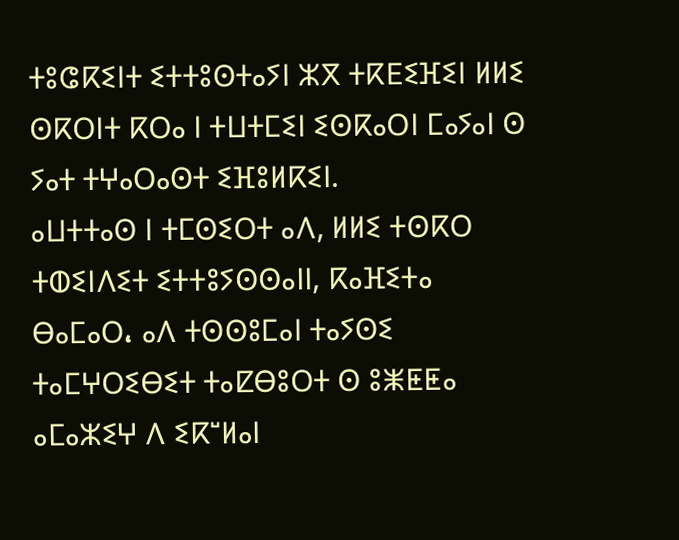ⵜⵓⵛⴽⵉⵏⵜ ⵉⵜⵜⵓⵙⵜⴰⵢⵏ ⵣⴳ ⵜⴽⴹⵉⴼⵉⵏ ⵍⵍⵉ ⵙⴽⵔⵏⵜ ⴽⵔⴰ ⵏ ⵜⵡⵜⵎⵉⵏ ⵉⵙⴽⴰⵔⵏ ⵎⴰⵢⴰⵏ ⵙ ⵢⴰⵜ ⵜⵖⴰⵔⴰⵙⵜ ⵉⴼⵓⵍⴽⵉⵏ.
ⴰⵡⵜⵜⴰⵙ ⵏ ⵜⵎⵙⵉⵔⵜ ⴰⴷ, ⵍⵍⵉ ⵜⵙⴽⵔ ⵜⵀⵉⵏⴷⵉⵜ ⵉⵜⵜⵓⵢⵙⵙⴰⵏⵏ, ⴽⴰⴼⵉⵜⴰ ⴱⴰⵎⴰⵔ، ⴰⴷ ⵜⵙⵙⵓⵎⴰⵏ ⵜⴰⵢⵙⵉ ⵜⴰⵎⵖⵔⵉⴱⵉⵜ ⵜⴰⵇⴱⵓⵔⵜ ⵙ ⵓⵥⵟⵟⴰ ⴰⵎⴰⵣⵉⵖ ⴷ ⵉⴽⵯⵍⴰⵏ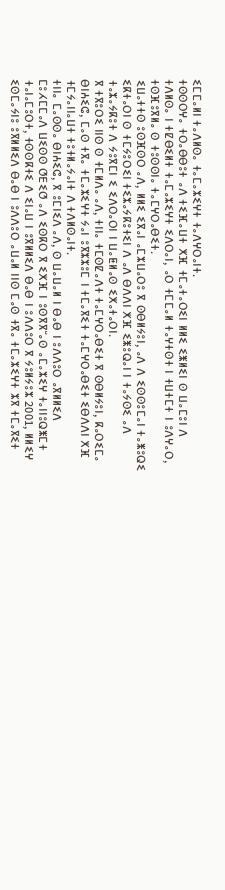ⵉⵎⵎⴰⵍⵏ ⵜⴰⴷⵍⵙⴰ ⵜⴰⵎⴰⵣⵉⵖⵜ ⵜⴰⴷⵖⵔⴰⵏⵜ.
ⵜⵙⵙⵔⵖⴰ ⵜⵔⴰⴱⴱⵓⵜ ⴰⴷ ⵜⵉⴼⴰⵡⵜ ⵅⴼ ⵜⵎⴰⵜⴰⵔⵉⵏ ⵍⵍⵉ ⵉⵥⵍⵉⵏ ⵙ ⵡⴰⵎⵓⵏ ⴷ ⵜⴷⵍⵙⴰ ⵏ ⵜⵇⴱⵉⵍⵜ ⵜⴰⵎⴰⵣⵉⵖⵜ ⵉⴷⵔⴰⵏ, ⴰⵔ ⵜⵎⵎⴰⵍ ⵜⴰⵖⵜⵙⵜ ⵏ ⵜⵡⵜⵎⵜ ⵏ ⵓⴷⵖⴰⵔ, ⵜⵙⴼⵓⴳⵍⴰ ⵙ ⵜⵓⵙⵙⵏⴰ ⵜⴰⵎⵖⵔⴰⴱⵉⵜ.
ⵉⵡⴰⵜⵜⵙ ⵓⵙⴼⵙⵔ ⴰⴷ, ⵍⵍⵉ ⵉⴳⴰⵏ ⴰⵎⵣⵡⴰⵔⵓ ⴳ ⵙⴱⵍⵢⵓⵏ, ⴰⴷ ⴷ ⵉⵙⵙⵓⵎⴰⵏ ⵜⴰⵥⵓⵕⵉ ⵉⴽⵜⴰⵔⵏ ⵙ ⵜⵎⵢⵓⵔⵉⵏ ⵜⵉⵣⴰⵢⴽⵓⵜⵉⵏ ⴷ ⴰⴷ ⴱⴷⴷⵏ ⵅⴼ ⵉⵥⵓⵕⴰⵏ ⵏ ⵜⴰⵢⵙⵉ ⴰⴷ ⵜⴰⵣⴰⵢⴽⵓⵜ ⴷ ⵢⵓⴳⵎⵏ ⵉ ⵉⴷⵔⴰⵔⵏ ⵏ ⵡⴰⵟⵍⴰⵙ ⵉⵅⴰⵜⴰⵔⵏ.
ⴳ ⵜⴳⵓⵔⵉ ⵏⵏⵙ ⵙ ⵜⵎⵍⴷⴰ ⴰⴷ, ⵜⵏⵏⴰ ⵜⵎⵙⵇⴰⴷⵜ ⵜⴰⵎⵖⵔⴰⴱⵉⵜ ⴳ ⵙⴱⵍⵢⵓⵏ, ⴽⴰⵔⵉⵎⴰ ⴱⵏⵄⵉⵛ, ⵎⴰⵙ ⵜⴳⴰ ⵜⵎⴰⵣⵉⵖⵜ ⵢⴰⵏ ⵓⴳⵣⵣⵓⵎ ⵏ ⵜⵎⴰⴳⵉⵜ ⵜⴰⵎⵖⵔⴰⴱⵉⵜ ⵉⴱⴷⴷⵏ ⵅⴼ ⵜⵎⵢⴰⵏⵏⴰⵡⵜ ⵜⵓⵜⵍⴰⵢⴰⵏⵜ ⴷ ⵜⴷⵍⵙⴰⵏⵜ.
ⵜⵏⵏⴰ ⵎⴰⵙⵙⴰ ⴱⵏⵄⵉⵛ, ⴳ ⵓⵎⵏⵉⴷ ⴰⴷ, ⵙ ⵡⴰⵡⴰⵍ ⵏ ⴱⴰⴱ ⵏ ⵓⴷⴷⵓⵔ ⴰⴳⵍⵍⵉⴷ ⵎⵓⵃⵎⵎⴰⴷ ⵡⵉⵙⵙ ⵚⴹⵉⵚ ⴰⴷ ⵉⵙⴽⵔ ⴳ ⵉⵅⴼ ⵏ ⵓⵙⴳⴳⵯⴰⵙ ⴰⵎⴰⵣⵉⵖ ⵜⴰⵏⵏⵓⵕⵥⵎⵜ ⵜⴰⵏⴰⵎⵓⵔⵜ, ⵜⵙⵙⴽⵜⵉ ⴷ ⵉⵏⴰⵡ ⵏ ⵓⴳⵍⵍⵉⴷ ⴱⴰⴱ ⵏ ⵓⴷⴷⵓⵔ ⴳ ⵢⵓⵍⵢⵓⵣ 2001, ⵍⵍⵉⵖ ⵉⵙⵎⴰⵢⵏⵓ ⵓⴳⵍⵍⵉⴷ ⴱⴰⴱ ⵏ ⵓⴷⴷⵓⵔ ⴰⵡⴰⵍ ⵏⵏⵙ ⵎⴰⵙ ⵜⴳⴰ ⵜⵎⴰⵣⵉⵖⵜ ⵣⴳ ⵜⵎⴰⴳⵉⵜ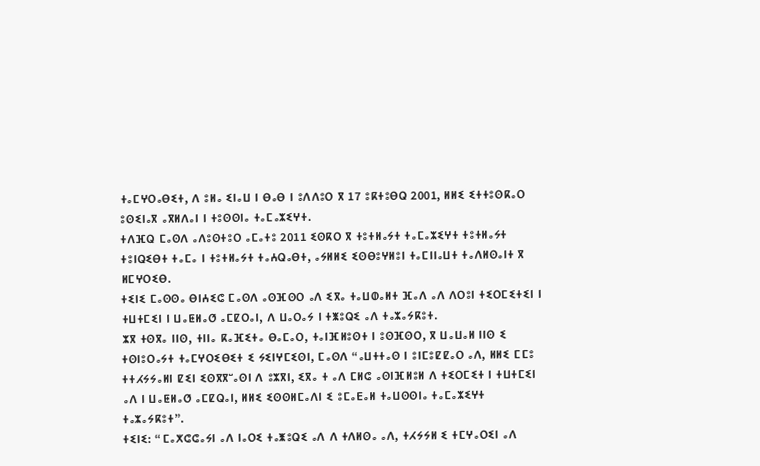ⵜⴰⵎⵖⵔⴰⴱⵉⵜ, ⴷ ⵓⵍⴰ ⵉⵏⴰⵡ ⵏ ⴱⴰⴱ ⵏ ⵓⴷⴷⵓⵔ ⴳ 17 ⵓⴽⵜⵓⴱⵕ 2001, ⵍⵍⵉ ⵉⵜⵜⵓⵙⴽⴰⵔ ⵓⵙⵉⵏⴰⴳ ⴰⴳⵍⴷⴰⵏ ⵏ ⵜⵓⵙⵙⵏⴰ ⵜⴰⵎⴰⵣⵉⵖⵜ.
ⵜⴷⴼⵕ ⵎⴰⵙⴷ ⴰⴷⵓⵙⵜⵓⵔ ⴰⵎⴰⵜⵓ 2011 ⵉⵙⴽⵔ ⴳ ⵜⵓⵜⵍⴰⵢⵜ ⵜⴰⵎⴰⵣⵉⵖⵜ ⵜⵓⵜⵍⴰⵢⵜ ⵜⵓⵏⵕⵉⴱⵜ ⵜⴰⵎⴰ ⵏ ⵜⵓⵜⵍⴰⵢⵜ ⵜⴰⵄⵕⴰⴱⵜ, ⴰⵢⵍⵍⵉ ⵉⵙⴱⵓⵖⵍⵓⵏ ⵜⴰⵎⵏⵏⴰⵡⵜ ⵜⴰⴷⵍⵙⴰⵏⵜ ⴳ ⵍⵎⵖⵔⵉⴱ.
ⵜⵉⵏⵉ ⵎⴰⵙⵙⴰ ⴱⵏⵄⵉⵛ ⵎⴰⵙⴷ ⴰⵙⴼⵙⵔ ⴰⴷ ⵉⴳⴰ ⵜⴰⵡⵀⴰⵍⵜ ⴼⴰⴷ ⴰⴷ ⴷⵔⵓⵏ ⵜⵉⵔⵎⵉⵜⵉⵏ ⵏ ⵜⵡⵜⵎⵉⵏ ⵏ ⵡⴰⵟⵍⴰⵚ ⴰⵎⵇⵔⴰⵏ, ⴷ ⵡⴰⵔⴰⵢ ⵏ ⵜⵥⵓⵕⵉ ⴰⴷ ⵜⴰⵣⴰⵢⴽⵓⵜ.
ⵣⴳ ⵜⵙⴳⴰ ⵏⵏⵙ, ⵜⵏⵏⴰ ⴽⴰⴼⵉⵜⴰ ⴱⴰⵎⴰⵔ, ⵜⴰⵏⴼⵍⵓⵙⵜ ⵏ ⵓⵙⴼⵙⵔ, ⴳ ⵡⴰⵡⴰⵍ ⵏⵏⵙ ⵉ ⵜⵙⵏⵓⵔⴰⵢⵜ ⵜⴰⵎⵖⵔⵉⴱⵉⵜ ⵉ ⵢⵉⵏⵖⵎⵉⵙⵏ, ⵎⴰⵙⴷ “ⴰⵡⵜⵜⴰⵙ ⵏ ⵓⵏⵎⵓⵇⵇⴰⵔ ⴰⴷ, ⵍⵍⵉ ⵎⵎⵓ ⵜⵜⵃⵢⵢⴰⵍⵏ ⵇⵉⵏ ⵉⵙⴳⴳⵯⴰⵙⵏ ⴷ ⵓⵣⴳⵏ, ⵉⴳⴰ ⵜ ⴰⴷ ⵎⵍⵛ ⴰⵙⵏⴼⵍⵓⵍ ⴷ ⵜⵉⵔⵎⵉⵜ ⵏ ⵜⵡⵜⵎⵉⵏ ⴰⴷ ⵏ ⵡⴰⵟⵍⴰⵚ ⴰⵎⵇⵕⴰⵏ, ⵍⵍⵉ ⵉⵙⵙⵍⵎⴰⴷⵏ ⵉ ⵓⵎⴰⴹⴰⵍ ⵜⴰⵡⵙⵙⵏⴰ ⵜⴰⵎⴰⵣⵉⵖⵜ ⵜⴰⵣⴰⵢⴽⵓⵜ”.
ⵜⵉⵏⵉ: “ⵎⴰⵅⵛⵛⴰⵢⵏ ⴰⴷ ⵏⴰⵔⵉ ⵜⴰⵥⵓⵕⵉ ⴰⴷ ⴷ ⵜⴷⵍⵙⴰ ⴰⴷ, ⵜⵃⵢⵢⵍ ⵉ ⵜⵎⵖⴰⵔⵉⵏ ⴰⴷ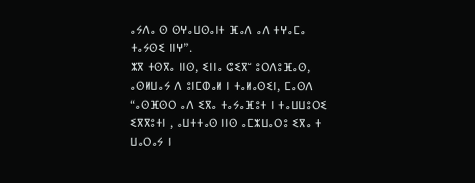ⴰⵢⴷⴰ ⵙ ⵙⵖⴰⵡⵙⴰⵏⵜ ⴼⴰⴷ ⴰⴷ ⵜⵖⴰⵎⴰ ⵜⴰⵢⵙⵉ ⵏⵏⵖ”.
ⵣⴳ ⵜⵙⴳⴰ ⵏⵏⵙ, ⵉⵏⵏⴰ ⵛⵉⴳⵯ ⵓⵔⴷⵓⴼⴰⵙ, ⴰⵙⵍⵡⴰⵢ ⴷ ⵓⵏⵎⵀⴰⵍ ⵏ ⵜⴰⵍⴰⵙⵉⵏ, ⵎⴰⵙⴷ “ⴰⵙⴼⵙⵔ ⴰⴷ ⵉⴳⴰ ⵜⴰⵢⴰⴼⵓⵜ ⵏ ⵜⴰⵡⵡⵓⵔⵉ ⵉⴳⴳⵓⵜⵏ , ⴰⵡⵜⵜⴰⵙ ⵏⵏⵙ ⴰⵎⵣⵡⴰⵔⵓ ⵉⴳⴰ ⵜ ⵡⴰⵔⴰⵢ ⵏ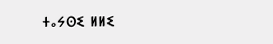ⵜⴰⵢⵙⵉ ⵍⵍⵉ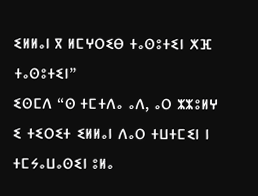ⵉⵍⵍⴰⵏ ⴳ ⵍⵎⵖⵔⵉⴱ ⵜⴰⵙⵓⵜⵉⵏ ⵅⴼ ⵜⴰⵙⵓⵜⵉⵏ”
ⵉⵙⵎⴷ “ⵙ ⵜⵎⵜⴷⴰ ⴰⴷ, ⴰⵔ ⵣⵣⵓⵍⵖ ⵉ ⵜⵉⵔⵉⵜ ⵉⵍⵍⴰⵏ ⴷⴰⵔ ⵜⵡⵜⵎⵉⵏ ⵏ ⵜⵎⵢⴰⵡⴰⵙⵉⵏ ⵓⵍⴰ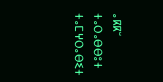ⴰⴽⴽⵯ ⵜⴰⵔⴰⴱⴱⵓⵜ ⵜⴰⵎⵖⵔⴰⴱⵉⵜ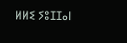ⵍⵍⵉ ⵢⵓⵊⵊⴰⵏ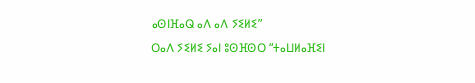ⴰⵙⵏⴼⴰⵕ ⴰⴷ ⴰⴷ ⵢⵉⵍⵉ”
ⵔⴰⴷ ⵢⵉⵍⵉ ⵢⴰⵏ ⵓⵙⴼⵙⵔ “ⵜⴰⵡⵍⴰⴼⵉⵏ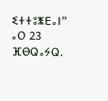ⵉⵜⵜⵓⵥⴹⴰⵏ” ⴰⵔ 23 ⴼⴱⵕⴰⵢⵕ.